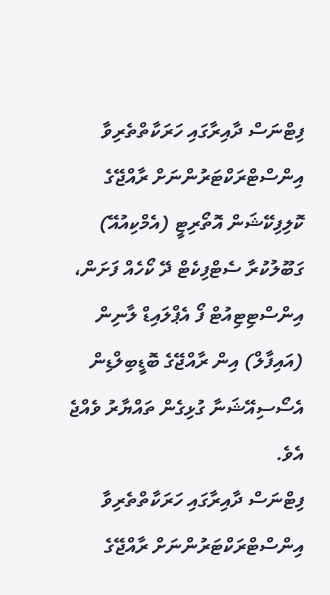ފިޓްނަސް ދާއިރާގައި ހަރަކާތްތެރިވާ އިންސްޓްރަކްޓަރުންނަށް ރާއްޖޭގެ ކޮލިފިކޭޝަން އޮތޯރިޓީ (އެމްކިއުއޭ) ގަބޫލުކުރާ ސެޓްފިކެޓް ދޭ ކޯހެއް ފަށަން، އިންސްޓިޓިއުޓް ފޯ އެޕްލައިޑް ލާނިން (އައިފާލް) އިން ރާއްޖޭގެ ބޮޑީބިލްޑިން އެސޯސިއޭޝަނާ ގުޅިގެން ތައްޔާރު ވެއްޖެ އެވެ.
ފިޓްނަސް ދާއިރާގައި ހަރަކާތްތެރިވާ އިންސްޓްރަކްޓަރުންނަށް ރާއްޖޭގެ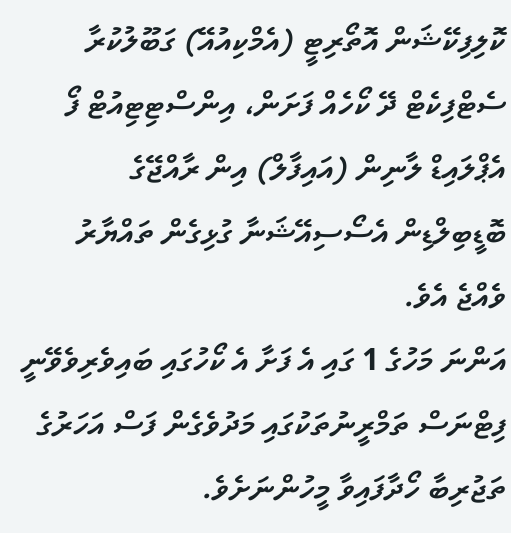ކޮލިފިކޭޝަން އޮތޯރިޓީ (އެމްކިއުއޭ) ގަބޫލުކުރާ ސެޓްފިކެޓް ދޭ ކޯހެއް ފަށަން، އިންސްޓިޓިއުޓް ފޯ އެޕްލައިޑް ލާނިން (އައިފާލް) އިން ރާއްޖޭގެ ބޮޑީބިލްޑިން އެސޯސިއޭޝަނާ ގުޅިގެން ތައްޔާރު ވެއްޖެ އެވެ.
އަންނަ މަހުގެ 1 ގައި އެ ފަށާ އެ ކޯހުގައި ބައިވެރިވެވޭނީ ފިޓްނަސް ތަމްރީނުތަކުގައި މަދުވެގެން ފަސް އަހަރުގެ ތަޖުރިބާ ހޯދާފައިވާ މީހުންނަށެވެ.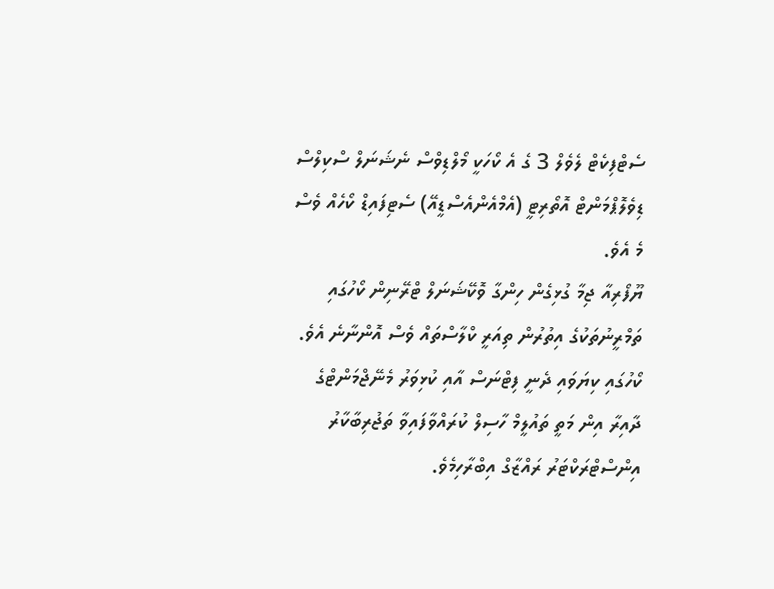ސެޓްފިކެޓް ލެވެލް 3 ގެ އެ ކޯހަކީ މޯލްޑިވްސް ނެޝަނަލް ސްކިލްސް ޑިވެލޮޕްމަންޓް އޮތޯރިޓީ (އެމްއެންއެސްޑީއޭ) ސެޓިފައިޑް ކޯހެއް ވެސް މެ އެވެ.
ޔޫފޯރިއާ ޖިމާ ގުޅިގެން ހިންގާ ވޮކޭޝަނަލް ޓްރޭނިން ކޯހުގައި ތަމްރީނުތަކުގެ އިތުރުން ތިއަރީ ކްލާސްތައް ވެސް އޮންނާނެ އެވެ. ކޯހުގައި ކިޔަވައި ދެނީ ފިޓްނަސް އާއި ކުޅިވަރު މެނޭޖްމަންޓްގެ ދާއިރާ އިން މަތީ ތައުލީމް ހާސިލް ކުރައްވާފައިވާ ތަޖުރިބާކާރު އިންސްޓްރަކްޓަރު ރައްޒާގް އިބްރާހިމެވެ.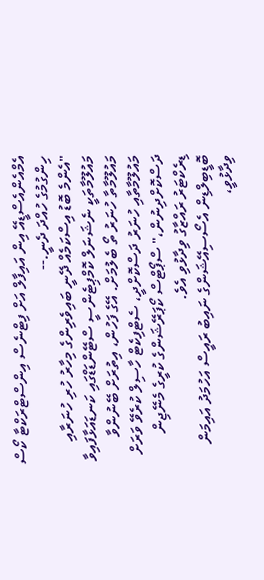އެމްއެންއެސްޑީއޭ އިން އައިފާލް އަށް ފިޓްނެސް އިންސްޓްރަކްޓާ ކޯސް ހިންގުމުގެ ހުއްދަ ދެނީ.--
"އެންމެ ބޮޑު އިސްކަމެއް ދޭނީ ބައިވެރިންގެ މިހާރު ހުރި ހުނަރާއި މައުލޫމާތަކީ ނެޝަނަލް ކޮމްޕިޓެންސީ ސްޓޭންޑަޑްގައި ކަނޑައަޅާފައިވާ މައުލޫމާތާ ހުނަރު ތޯ ބެލުމަށް. އޭގެ ފަހުން، އިތުރަށް ބޭނުންވާ މައުލޫމާތާއި ހުނަރު ދަސްކޮށްދީ، ސެޓްފިކެޓް ހާސިލް ކުރެވޭ ވަރަށް ދަސްކޮށްދިނުން،" ސްޕޯޓްސް ކޯޕަރޭޝަންގެ ކުރީގެ މެނޭޖިން ޑިރެކްޓަރު ރައްޒާގު ވިދާޅުވި އެވެ.
ބޮޑީބިލްޑިން އެސޯސިއޭޝަންގެ ނައިބު ރައީސް އަހުމަދު އައިމަން ވިދާޅުވީ،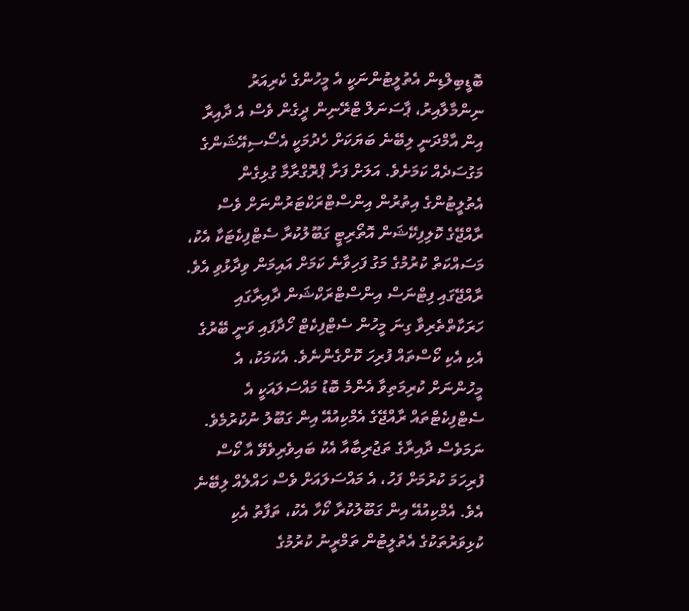ބޮޑީބިލްޑިން އެތުލީޓުންނަކީ އެ މީހުންގެ ކެރިއަރު ނިންމާލާއިރު، ޕާސަނަލް ޓްރޭނިން ދީގެން ވެސް އެ ދާއިރާ އިން އާމްދަނީ ލިބޭނެ ބަޔަކަށް ހެދުމަކީ އެސޯސިއޭޝަންގެ މަގުސަދެއް ކަމަށެވެ. އަލަށް ފަށާ ޕްރޮގްރާމާ ގުޅިގެން އެތުލީޓުންގެ އިތުރުން އިންސްޓްރަކްޓަރުންނަށް ވެސް ރާއްޖޭގެ ކޮލިފިކޭޝަން އޮތޯރިޓީ ގަބޫލުކުރާ ސެޓްފިކެޓަކާ އެކު، މަސައްކަތް ކުރުމުގެ މަގު ފަހިވާނެ ކަމަށް އައިމަން ވިދާޅުވި އެވެ.
ރާއްޖޭގައި ފިޓްނަސް އިންސްޓްރަކްޝަން ދާއިރާގައި ހަރަކާތްތެރިވާ ގިނަ މީހުން ސެޓްފިކެޓް ހޯދާފައި ވަނީ ބޭރުގެ އެކި އެކި ކޯސްތައް ފުރިހަ ކޮށްގެންނެވެ. އެކަމަކު، އެ މީހުންނަށް ކުރިމަތިވާ އެންމެ ބޮޑު މައްސަލައަކީ އެ ސެޓްފިކެޓްތައް ރާއްޖޭގެ އެމްކިއުއޭ އިން ގަބޫލު ނުކުރުމެވެ.
ނަމަވެސް ދާއިރާގެ ތަޖުރިބާއާ އެކު ބައިވެރިވެވޭ އާ ކޯސް ފުރިހަމަ ކުރުމަށް ފަހު، އެ މައްސަލައަށް ވެސް ހައްލެއް ލިބޭނެ އެވެ. އެމްކިއުއޭ އިން ގަބޫލުކުރާ ކޯހާ އެކު، ތަފާތު އެކި ކުޅިވަރުތަކުގެ އެތުލީޓުން ތަމްރީނު ކުރުމުގެ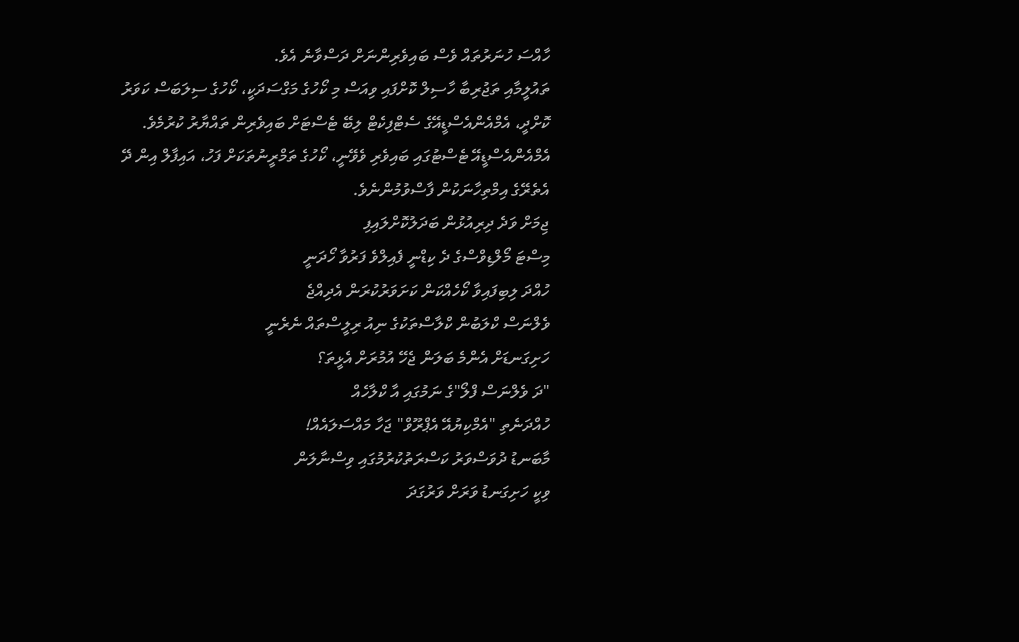ހާއްސަ ހުނަރުތައް ވެސް ބައިވެރިންނަށް ދަސްވާނެ އެވެ.
ތައުލީމާއި ތަޖުރިބާ ހާސިލް ކޮށްފައި ވިއަސް މި ކޯހުގެ މަގްސަދަކީ، ކޯހުގެ ސިލަބަސް ކަވަރު ކޮށްދީ، އެމްއެންއެސްޑީއޭގެ ސެޓްފިކެޓް ލިބޭ ޓެސްޓަށް ބައިވެރިން ތައްޔާރު ކުރުމެވެ. އެމްއެންއެސްޑީއޭ ޓެސްޓުގައި ބައިވެރި ވެވޭނީ، ކޯހުގެ ތަމްރީނުތަކަށް ފަހު، އައިފާލް އިން ދޭ އެތެރޭގެ އިމްތިހާނަކުން ފާސްވުމުންނެވެ.
ޖިމަށް ވަދެ ދިރިއުޅުން ބަދަލުކޮށްލައިފި
މިސްޓަ މޯލްޑިވްސްގެ ދެ ކިޑްނީ ފެއިލްވެ ފަރުވާ ހޯދަނީ
ހުއްދަ ލިބިފައިވާ ކޯހެއްކަން ކަށަވަރުކުރަން އެދިއްޖެ
ވެލްނަސް ކްލަބުން ކްލާސްތަކުގެ ނިއު ރިލީސްތައް ނެރެނީ
ހަށިގަނޑަށް އެންމެ ބަލަން ޖެހޭ އުމުރަށް އެޅީތަ؟
"ދަ ވެލްނަސް ފްލޯ"ގެ ނަމުގައި އާ ކްލާހެއް
ހުއްދަނެތި "އެމްކިޔުއޭ އެޕްރޫވް" ޖަހާ މައްސަލައެއް!
މާބަނޑު ދުވަސްވަރު ކަސްރަތުކުރުމުގައި ވިސްނާލަން
ވިކީ ހަށިގަނޑު ވަރަށް ވަރުގަދަ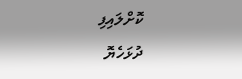ކޮށްލައިފި
ދުޅަހެޔޮ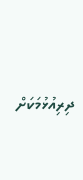ދިރިއުޅުމަކަށް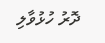ދޮރު ހުޅުވާލި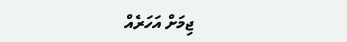ޖިމަށް އަހަރެއް